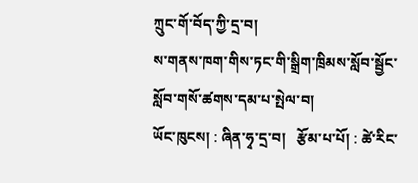ཀྲུང་གོ་བོད་ཀྱི་དྲ་བ།
ས་གནས་ཁག་གིས་ཏང་གི་སྒྲིག་ཁྲིམས་སློབ་སྦྱོང་སློབ་གསོ་ཚགས་དམ་པ་སྤེལ་བ།
ཡོང་ཁུངས། : ཞིན་ཧྭ་དྲ་བ།   རྩོམ་པ་པོ། : ཚེ་རིང་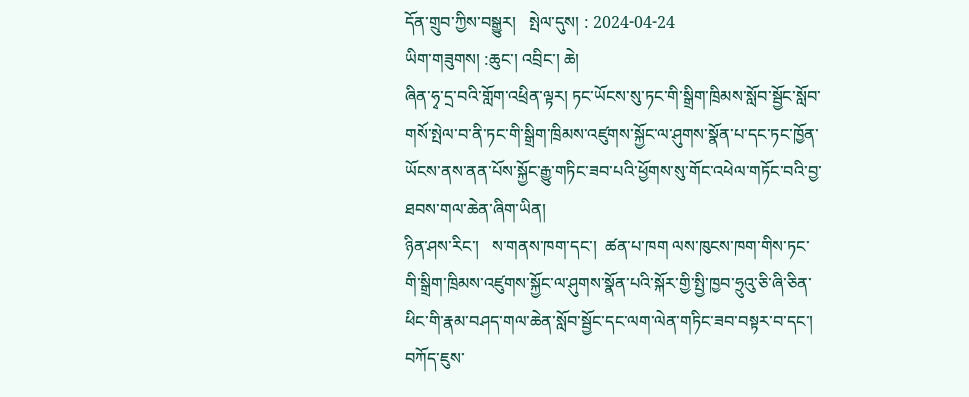དོན་གྲུབ་ཀྱིས་བསྒྱུར།   སྤེལ་དུས། : 2024-04-24
ཡིག་གཟུགས། :ཆུང་། འབྲིང་། ཆེ།
ཞིན་ཧྭ་དྲ་བའི་གློག་འཕྲིན་ལྟར། ཏང་ཡོངས་སུ་ཏང་གི་སྒྲིག་ཁྲིམས་སློབ་སྦྱོང་སློབ་གསོ་སྤེལ་བ་ནི་ཏང་གི་སྒྲིག་ཁྲིམས་འཛུགས་སྐྱོང་ལ་ཤུགས་སྣོན་པ་དང་ཏང་ཁྱོན་ཡོངས་ནས་ནན་པོས་སྐྱོང་རྒྱུ་གཏིང་ཟབ་པའི་ཕྱོགས་སུ་གོང་འཕེལ་གཏོང་བའི་བྱ་ཐབས་གལ་ཆེན་ཞིག་ཡིན།
ཉིན་ཤས་རིང་།   ས་གནས་ཁག་དང་།  ཚན་པ་ཁག ལས་ཁུངས་ཁག་གིས་ཏང་གི་སྒྲིག་ཁྲིམས་འཛུགས་སྐྱོང་ལ་ཤུགས་སྣོན་པའི་སྐོར་གྱི་སྤྱི་ཁྱབ་ཧྲུའུ་ཅི་ཞི་ཅིན་ཕིང་གི་རྣམ་བཤད་གལ་ཆེན་སློབ་སྦྱོང་དང་ལག་ལེན་གཏིང་ཟབ་བསྟར་བ་དང་། བཀོད་ཇུས་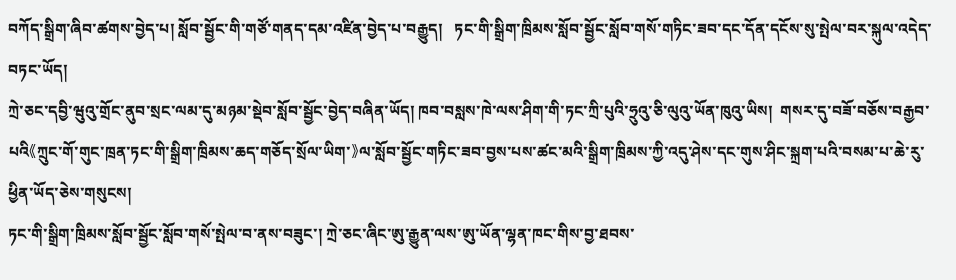བཀོད་སྒྲིག་ཞིབ་ཚགས་བྱེད་པ། སློབ་སྦྱོང་གི་གཙོ་གནད་དམ་འཛིན་བྱེད་པ་བརྒྱུད།   ཏང་གི་སྒྲིག་ཁྲིམས་སློབ་སྦྱོང་སློབ་གསོ་གཏིང་ཟབ་དང་དོན་དངོས་སུ་སྤེལ་བར་སྐུལ་འདེད་བཏང་ཡོད།
ཀྲེ་ཅང་དབྱི་ཝུའུ་གྲོང་ནུབ་སྲང་ལམ་དུ་མཉམ་སྡེབ་སློབ་སྦྱོང་བྱེད་བཞིན་ཡོད། ཁབ་བསླས་ཁེ་ལས་ཤིག་གི་ཏང་ཀྲི་པུའི་ཧྲུའུ་ཅི་ལུའུ་ཡོན་ཁུའུ་ཡིས།  གསར་དུ་བཟོ་བཅོས་བརྒྱབ་པའི《ཀྲུང་གོ་གུང་ཁྲན་ཏང་གི་སྒྲིག་ཁྲིམས་ཆད་གཅོད་སྲོལ་ཡིག་》ལ་སློབ་སྦྱོང་གཏིང་ཟབ་བྱས་པས་ཚང་མའི་སྒྲིག་ཁྲིམས་ཀྱི་འདུ་ཤེས་དང་གུས་ཤིང་སྐྲག་པའི་བསམ་པ་ཆེ་རུ་ཕྱིན་ཡོད་ཅེས་གསུངས།
ཏང་གི་སྒྲིག་ཁྲིམས་སློབ་སྦྱོང་སློབ་གསོ་སྤེལ་བ་ནས་བཟུང་། ཀྲེ་ཅང་ཞིང་ཨུ་རྒྱུན་ལས་ཨུ་ཡོན་ལྷན་ཁང་གིས་བྱ་ཐབས་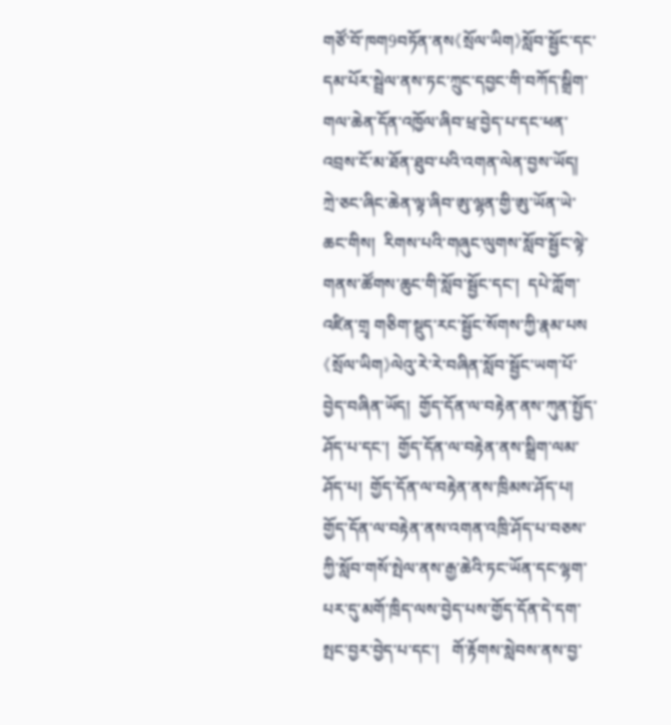གཙོ་བོ་ཁག9བཏོན་ནས《སྲོལ་ཡིག》སློབ་སྦྱོང་དང་དམ་པོར་སྦྲེལ་ནས་ཏང་ཀྲུང་དབྱང་གི་བཀོད་སྒྲིག་གལ་ཆེན་དོན་འཁྱོལ་ཞིབ་ཕྲ་བྱེད་པ་དང་ཕན་འབྲས་ངོ་མ་ཐོན་ཐུབ་པའི་འགན་ལེན་བྱས་ཡོད། ཀྲེ་ཅང་ཞིང་ཆེན་ལྟ་ཞིབ་ཨུ་ལྷན་གྱི་ཨུ་ཡོན་ཡེ་ཆང་གིས།  རིགས་པའི་གཞུང་ལུགས་སློབ་སྦྱོང་ལྟེ་གནས་ཚོགས་ཆུང་གི་སློབ་སྦྱོང་དང་།  དཔེ་ཀློག་འཛིན་གྲྭ གཅིག་སྡུད་རང་སྦྱོང་སོགས་ཀྱི་རྣམ་པས《སྲོལ་ཡིག》ལེའུ་རེ་རེ་བཞིན་སློབ་སྦྱོང་ཡག་པོ་བྱེད་བཞིན་ཡོད།  གྱོད་དོན་ལ་བརྟེན་ནས་ཀུན་སྤྱོད་ཤོད་པ་དང་།  གྱོད་དོན་ལ་བརྟེན་ནས་སྒྲིག་ལམ་ཤོད་པ།  གྱོད་དོན་ལ་བརྟེན་ནས་ཁྲིམས་ཤོད་པ། གྱོད་དོན་ལ་བརྟེན་ནས་འགན་འཁྲི་ཤོད་པ་བཅས་ཀྱི་སློབ་གསོ་སྤེལ་ནས་རྒྱ་ཆེའི་ཏང་ཡོན་དང་ལྷག་པར་དུ་མགོ་ཁྲིད་ལས་བྱེད་པས་གྱོད་དོན་དེ་དག་སྤང་བྱར་བྱེད་པ་དང་།   གོ་རྟོགས་སླེབས་ནས་བྱ་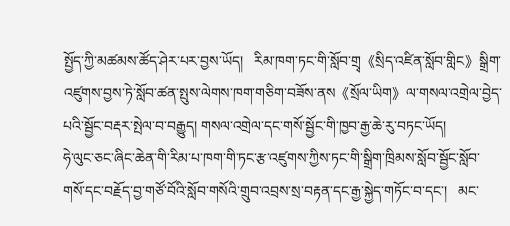སྤྱོད་ཀྱི་མཚམས་ཚོད་ཤེར་པར་བྱས་ཡོད།   རིམ་ཁག་ཏང་གི་སློབ་གྲྭ《སྲིད་འཛིན་སློབ་གླིང》སྒྲིག་འཛུགས་བྱས་ཏེ་སློབ་ཚན་སྤུས་ལེགས་ཁག་གཅིག་བཟོས་ནས《སྲོལ་ཡིག》ལ་གསལ་འགྲེལ་བྱེད་པའི་སྦྱོང་བརྡར་སྤེལ་བ་བརྒྱུད། གསལ་འགྲེལ་དང་གསོ་སྦྱོང་གི་ཁྱབ་རྒྱ་ཆེ་རུ་བཏང་ཡོད།
ཧེ་ལུང་ཅང་ཞིང་ཆེན་གི་རིམ་པ་ཁག་གི་ཏང་རྩ་འཛུགས་ཀྱིས་ཏང་གི་སྒྲིག་ཁྲིམས་སློབ་སྦྱོང་སློབ་གསོ་དང་བརྗོད་བྱ་གཙོ་བོའི་སློབ་གསོའི་གྲུབ་འབྲས་སྲ་བརྟན་དང་རྒྱ་སྐྱེད་གཏོང་བ་དང་།   མང་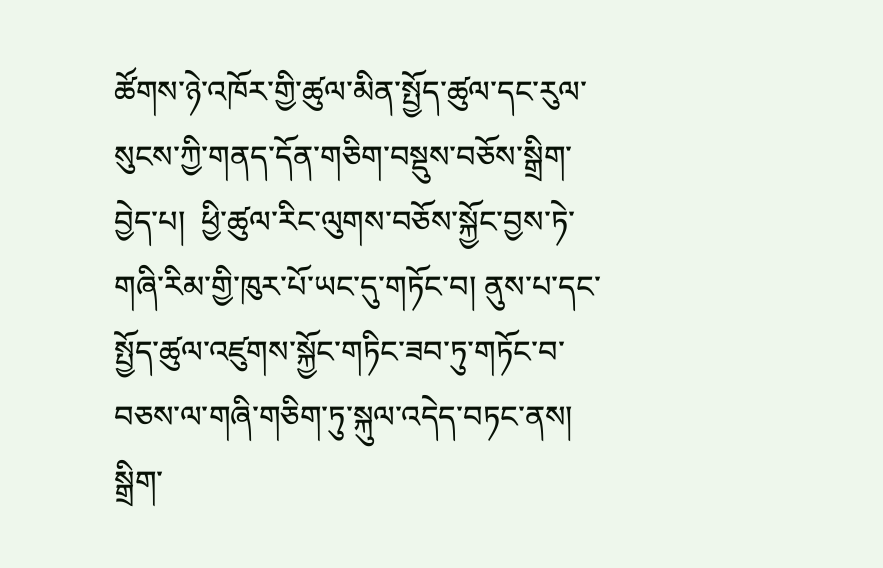ཚོགས་ཉེ་འཁོར་གྱི་ཚུལ་མིན་སྤྱོད་ཚུལ་དང་རུལ་སུངས་ཀྱི་གནད་དོན་གཅིག་བསྡུས་བཅོས་སྒྲིག་བྱེད་པ།  ཕྱི་ཚུལ་རིང་ལུགས་བཅོས་སྐྱོང་བྱས་ཏེ་གཞི་རིམ་གྱི་ཁུར་པོ་ཡང་དུ་གཏོང་བ། ནུས་པ་དང་སྤྱོད་ཚུལ་འཛུགས་སྐྱོང་གཏིང་ཟབ་ཏུ་གཏོང་བ་བཅས་ལ་གཞི་གཅིག་ཏུ་སྐུལ་འདེད་བཏང་ནས།  སྒྲིག་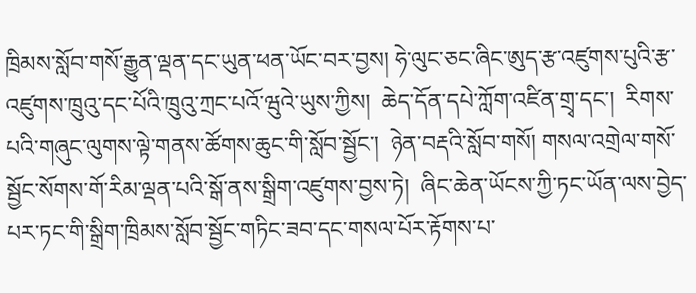ཁྲིམས་སློབ་གསོ་རྒྱུན་ལྡན་དང་ཡུན་ཕན་ཡོང་བར་བྱས། ཧེ་ལུང་ཅང་ཞིང་ཨུད་རྩ་འཛུགས་པུའི་རྩ་འཛུགས་ཁྲུའུ་དང་པོའི་ཁྲུའུ་ཀྲང་པའོ་ཝུའེ་ཡུས་ཀྱིས།  ཆེད་དོན་དཔེ་ཀློག་འཛིན་གྲྭ་དང་།  རིགས་པའི་གཞུང་ལུགས་ལྟེ་གནས་ཚོགས་ཆུང་གི་སློབ་སྦྱོང་།  ཉེན་བརྡའི་སློབ་གསོ། གསལ་འགྲེལ་གསོ་སྦྱོང་སོགས་གོ་རིམ་ལྡན་པའི་སྒོ་ནས་སྒྲིག་འཛུགས་བྱས་ཏེ།  ཞིང་ཆེན་ཡོངས་ཀྱི་ཏང་ཡོན་ལས་བྱེད་པར་ཏང་གི་སྒྲིག་ཁྲིམས་སློབ་སྦྱོང་གཏིང་ཟབ་དང་གསལ་པོར་རྟོགས་པ་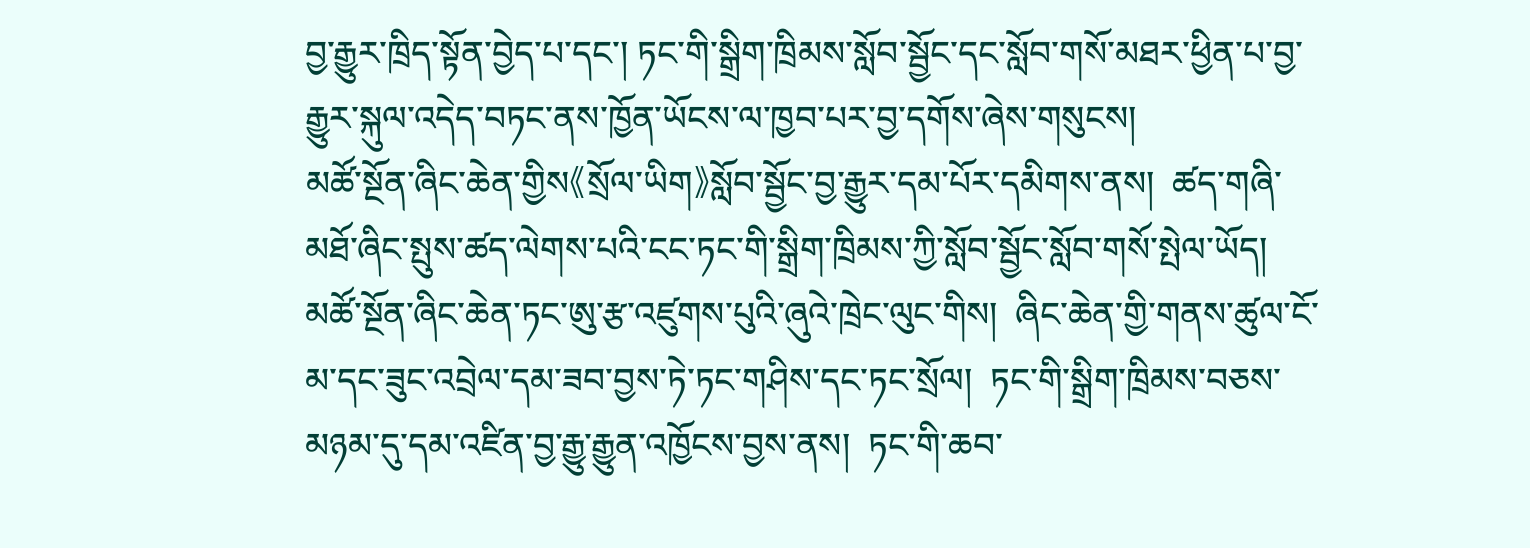བྱ་རྒྱུར་ཁྲིད་སྟོན་བྱེད་པ་དང་། ཏང་གི་སྒྲིག་ཁྲིམས་སློབ་སྦྱོང་དང་སློབ་གསོ་མཐར་ཕྱིན་པ་བྱ་རྒྱུར་སྐུལ་འདེད་བཏང་ནས་ཁྱོན་ཡོངས་ལ་ཁྱབ་པར་བྱ་དགོས་ཞེས་གསུངས།
མཚོ་སྔོན་ཞིང་ཆེན་གྱིས《སྲོལ་ཡིག》སློབ་སྦྱོང་བྱ་རྒྱུར་དམ་པོར་དམིགས་ནས།  ཚད་གཞི་མཐོ་ཞིང་སྤུས་ཚད་ལེགས་པའི་ངང་ཏང་གི་སྒྲིག་ཁྲིམས་ཀྱི་སློབ་སྦྱོང་སློབ་གསོ་སྤེལ་ཡོད། མཚོ་སྔོན་ཞིང་ཆེན་ཏང་ཨུ་རྩ་འཛུགས་པུའི་ཞུའེ་ཁྲེང་ལུང་གིས།  ཞིང་ཆེན་གྱི་གནས་ཚུལ་ངོ་མ་དང་ཟུང་འབྲེལ་དམ་ཟབ་བྱས་ཏེ་ཏང་གཤིས་དང་ཏང་སྲོལ།  ཏང་གི་སྒྲིག་ཁྲིམས་བཅས་མཉམ་དུ་དམ་འཛིན་བྱ་རྒྱུ་རྒྱུན་འཁྱོངས་བྱས་ནས།  ཏང་གི་ཆབ་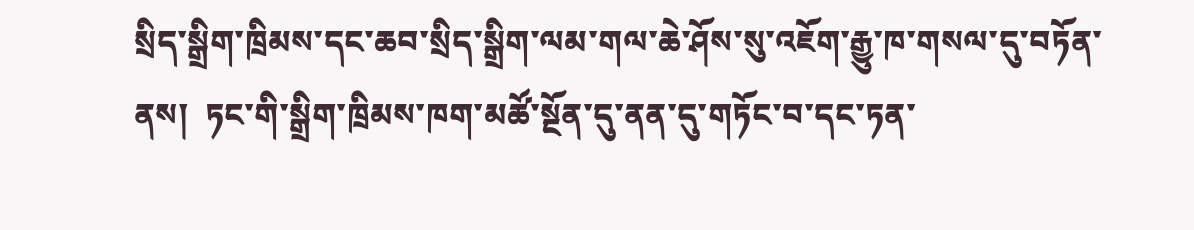སྲིད་སྒྲིག་ཁྲིམས་དང་ཆབ་སྲིད་སྒྲིག་ལམ་གལ་ཆེ་ཤོས་སུ་འཇོག་རྒྱུ་ཁ་གསལ་དུ་བཏོན་ནས།  ཏང་གི་སྒྲིག་ཁྲིམས་ཁག་མཚོ་སྔོན་དུ་ནན་དུ་གཏོང་བ་དང་ཏན་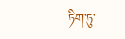ཏིག་ཏུ་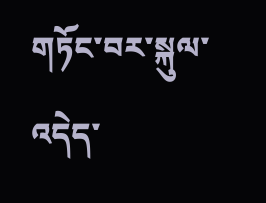གཏོང་བར་སྐུལ་འདེད་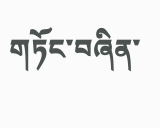གཏོང་བཞིན་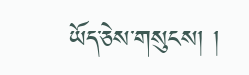ཡོད་ཅེས་གསུངས། །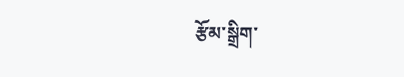རྩོམ་སྒྲིག་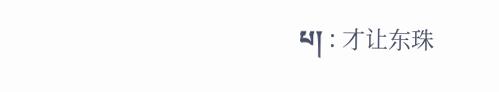པ། : 才让东珠